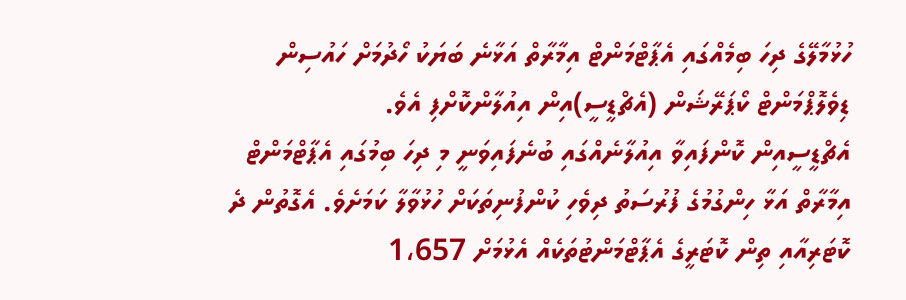ހުޅުމާލޭގެ ދިހަ ބިމެއްގައި އެޕާޓްމަންޓް އިމާރާތް އަޅާނެ ބަޔަކު ހޯދުމަށް ހައުސިން ޑިވެލޮޕްމަންޓް ކޯޕަރޭޝަން (އެޗްޑީސީ)އިން އިއުލާންކޮށްފި އެވެ.
އެޗްޑީސީއިން ކޮންފައިވާ އިއުލާނެއްގައި ބުނެފައިވަނީ މި ދިހަ ބިމުގައި އެޕާޓްމަންޓް އިމާރާތް އަޅާ ހިންގުމުގެ ފުރުސަތު ދިވެހި ކުންފުނިތަކަށް ހުޅުވާލާ ކަމަށެވެ. އެގޮތުން ދެ ކޮޓަރިއާއި ތިން ކޮޓަރީގެ އެޕާޓްމަންޓުތަކެއް އެޅުމަށް 1،657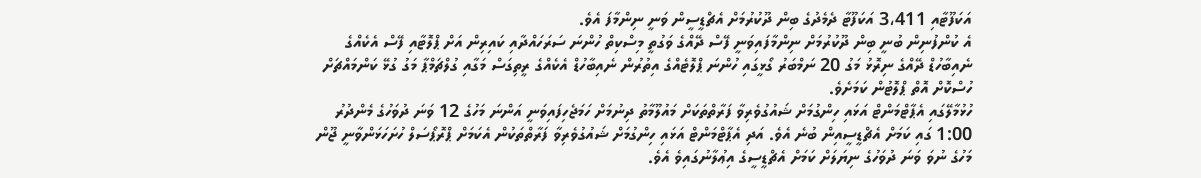އަކަފޫޓާއި 3،411 އަކަފޫޓާ ދެމެދުގެ ބިން ދޫކުރުމަށް އެޗްޑީސީން ވަނީ ނިންމާފަ އެވެ.
އެ ކުންފުނިން ބުނީ ބިން ދޫކުރުމަށް ނިންމާފައިވަނީ ފޭސް ދޭއްގެ ވަގުތީ މިސްކިތް ހުންނަ ސަރަހައްދާއި ކައިރިން އަށް ޕްލޮޓާއި ފޭސް އެކެއްގެ ނެއިބާހުޑް ދޭއްގެ ނިރޮޅު މަގު 20 ނަމްބަރު ގޯޅީގައި ހުންނަ ޕްލޮޓެއްގެ އިތުރުން ނެއިބާހުޑް އެކެއްގެ ރީތިގަސް މަގާއި ގުލްޗަމްޕާ މަގު ގުޅޭ ކަންމައްޗަށް ހުސްކޮށް އޮތް ޕްލޮޓުން ކަމަށެވެ.
ހުޅުމާލޭގައި އެޕާޓްމަންޓް އަޅައި ހިންގުމަށް ޝައުގުވެރިވާ ފަރާތްތަކަށް މައުލޫމާތު ދިނުމަށް ހަމަޖެހިފައިވަނީ އަންނަ މަހުގެ 12 ވަނަ ދުވަހުގެ މެންދުރު 1:00 ގައި ކަމަށް އެޗްޑީސީއިން ބުނެ އެވެ. އަދި އެޕާޓްމަންޓް އަޅައި ހިންގުމަށް ޝައުގުވެރިވާ ފަރާތްތަކުން އެކަމަށް ޕްރޮޕޯސަލް ހުށަހަޅަންވާނީ ޖޫން މަހުގެ ނުވަ ވަނަ ދުވަހުގެ ނިޔަލަށް ކަމަށް އެޗްޑީސީގެ އިޢުލާނުގައިވެ އެވެ.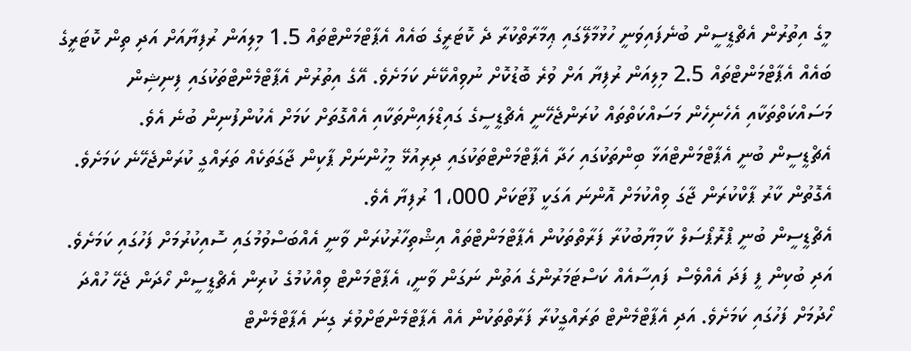މީގެ އިތުރުން އެޗްޑީސީން ބުނެފައިވަނީ ހުޅުމާލޭގައި ޢިމާރާތްކުރާ ދެ ކޮޓަރީގެ ބައެއް އެޕާޓްމަންޓްތައް 1.5 މިލިއަން ރުފިޔާއަށް އަދި ތިން ކޮޓަރީގެ ބައެއް އެޕާޓްމަންޓްތައް 2.5 މިލިއަން ރުފިޔާ އަށް ވުރެ ބޮޑުކޮށް ނުވިއްކޭނެ ކަމަށެވެ. އޭގެ އިތުރުން އެޕާޓްމެންޓްތަކުގައި ފިނިޝިން މަސައްކަތްތަކާއި އެހެނިހެން މަސައްކަތްތައް ކުރަންޖެހޭނީ އެޗްޑީސީގެ ގައިޑްލައިންތަކާއި އެއްގޮތަށް ކަމަށް އެކުންފުނިން ބުނެ އެވެ.
އެޗްޑީސީން ބުނީ އެޕާޓްމަންޓްއަޅާ ބިންތަކުގައި ހަދާ އެޕާޓްމަންޓްތަކުގައި ދިރިއުޅޭ މީހުންނަށް ޕާކިން ޖާގަތަކެއް ތަރައްގީ ކުރަންޖެހޭނެ ކަމަށެވެ. އެގޮތުން ކާރު ޕާކްކުރަން ޖާގަ ވިއްކުމަށް އޮންނަ އަގަކީ ފޫޓަކަށް 1،000 ރުފިޔާ އެވެ.
އެޗްޑީސީން ބުނީ ޕްރޮޕޯސަލް ކާމިޔާބުކުރާ ފަރާތްތަކުން އެޕާޓްމަންޓްތައް އިޝްތިހާރުކުރަން ވާނީ އެއްބަސްވުމުގައި ސޮއިކުރުމަށް ފަހުގައި ކަމަށެވެ. އަދި ބުކިން ފީ ފަދަ އެއްވެސް ފައިސާއެއް ކަސްޓަމަރުންގެ އަތުން ނަގަން ވާނީ، އެޕާޓްމަންޓް ވިއްކުމުގެ ކުރިން އެޗްޑީސީން ހޯދަން ޖެހޭ ހުއްދަ ހޯދުމަށް ފަހުގައި ކަމަށެވެ. އަދި އެޕާޓްމެންޓް ތަރައްގީކުރާ ފަރާތްތަކުން އެއް އެޕާޓްމެންޓަށްވުރެ ގިނަ އެޕާޓްމެންޓް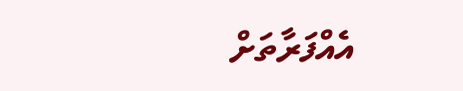އެއްފަރާތަށް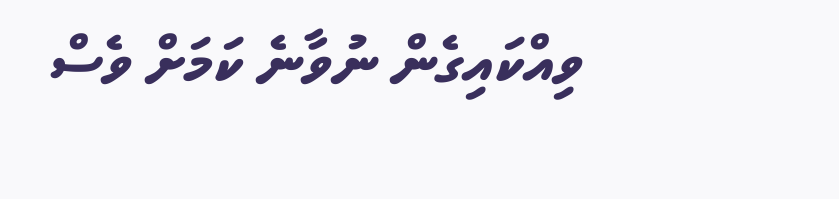ވިއްކައިގެން ނުވާނެ ކަމަށް ވެސް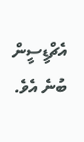އެޗްޑީސީން ބުނެ އެވެ.